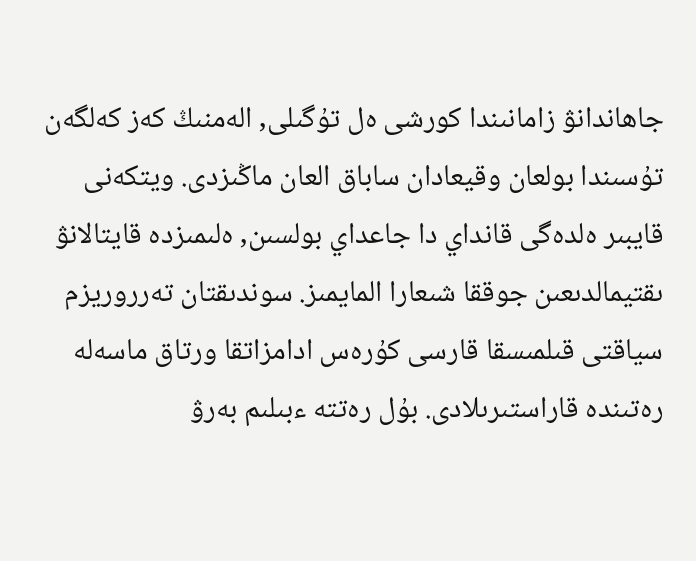جاھاندانۋ زامانىندا كورشى ەل تۇگىلى, الەمنىڭ كەز كەلگەن تۇسىندا بولعان وقيعادان ساباق العان ماڭىزدى. ويتكەنى قايبىر ەلدەگى قانداي دا جاعداي بولسىن, ەلىمىزدە قايتالانۋ ىقتيمالدىعىن جوققا شىعارا المايمىز. سوندىقتان تەرروريزم سياقتى قىلمىسقا قارسى كۇرەس ادامزاتقا ورتاق ماسەلە رەتىندە قاراستىرىلادى. بۇل رەتتە ءبىلىم بەرۋ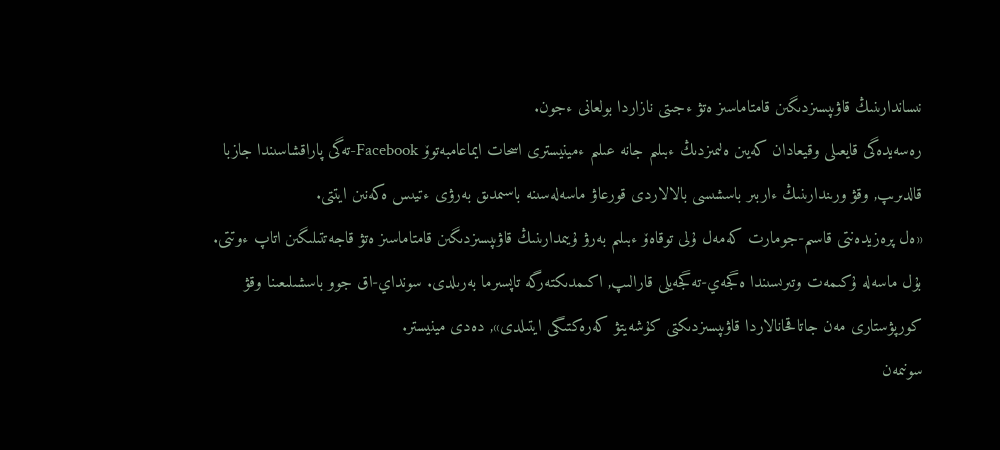نىساندارىنىڭ قاۋىپسىزدىگىن قامتاماسىز ەتۋ ءجىتى نازاردا بولعانى ءجون.
رەسەيدەگى قايعىلى وقيعادان كەيىن ەلىمىزدىڭ ءبىلىم جانە عىلىم ءمينيسترى اسحات ايماعامبەتوۆ Facebook-تەگى پاراقشاسىندا جازبا قالدىرىپ, وقۋ ورىندارىنىڭ ءاربىر باسشىسى بالالاردى قورعاۋ ماسەلەسىنە باسىمدىق بەرۋى ءتيىس ەكەنىن ايتتى.
«ەل پرەزيدەنتى قاسىم-جومارت كەمەل ۇلى توقاەۆ ءبىلىم بەرۋ ۇيىمدارىنىڭ قاۋىپسىزدىگىن قامتاماسىز ەتۋ قاجەتتىلىگىن اتاپ ءوتتى. بۇل ماسەلە ۇكىمەت وتىرىسىندا ەگجەي-تەگجەيلى قارالىپ, اكىمدىكتەرگە تاپسىرما بەرىلدى. سونداي-اق جوو باسشىلىعىنا وقۋ كورپۋستارى مەن جاتاقحانالاردا قاۋىپسىزدىكتى كۇشەيتۋ كەرەكتىگى ايتىلدى», دەدى مينيستر.
سونىمەن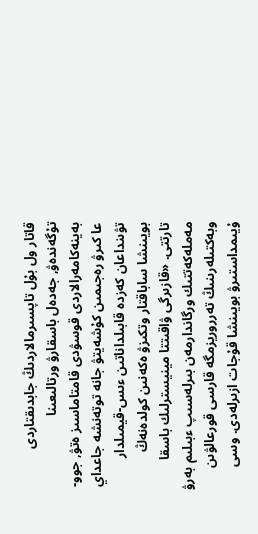قاتار ول بۇل تاپسىرمالاردىڭ جابدىقتاردى تۇگەندەۋ, جەدەل باسقارۋ ورتالىعىنا بەينەكامەرالاردى قوسۋدى قامتاماسىز ەتۋ, جوو-عا كىرۋ رەجىمىن كۇشەيتۋ جانە توتەنشە جاعداي تۋىنداعان كەزدە قابىلداناتىن ءىس-قيمىلدار بويىنشا ساباقتار وتكىزۋ ەكەنىن كولدەنەڭ تارتتى. «قازىرگى ۋاقىتتا مينيسترلىك باسقا مەملەكەتتىك ورگاندارمەن بىرلەسىپ ءبىلىم بەرۋ وبەكتىلەرىنىڭ تەرروريزمگە قارسى قورعالۋىن ۇيىمداستىرۋ بويىنشا قۇجات ازىرلەدى. وسى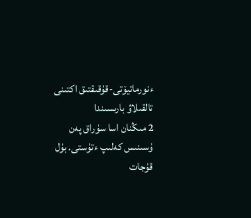ءنورماتيۆتى-قۇقىقتىق اكتىنى تالقىلاۋ بارىسىندا
2 مىڭنان اسا سۇراق پەن ۇسىنىس كەلىپ ءتۇستى. بۇل قۇجات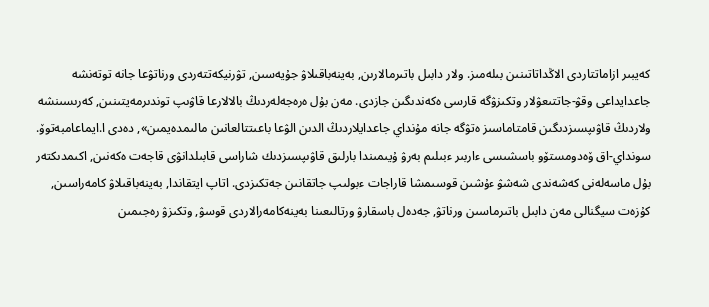كەيبىر ازاماتتاردى الاڭداتاتىنىن بىلەمىز. ولار دابىل باتىرمالارىن, بەينەباقىلاۋ جۇيەسىن, تۋرنيكەتتەردى ورناتۋعا جانە توتەنشە جاعدايداعى وقۋ-جاتتىعۋلار وتكىزۋگە قارسى ەكەندىگىن جازدى. مەن بۇل ەرەجەلەردىڭ بالالارعا قاۋىپ توندىرمەيتىنىن, كەرىسىنشە ولاردىڭ قاۋىپسىزدىگىن قامتاماسىز ەتۋگە جانە مۇنداي جاعدايلاردىڭ الدىن الۋعا باعىتتالعانىن مالىمدەيمىن», دەدى ا.ايماعامبەتوۆ.
سونداي-اق ۆەدومستۆو باسشىسى ءاربىر ءبىلىم بەرۋ ۇيىمىندا بارلىق قاۋىپسىزدىك شاراسى قابىلدانۋى قاجەت ەكەنىن, اكىمدىكتەر بۇل ماسەلەنى كەشەندى شەشۋ ءۇشىن قوسىمشا قاراجات ءبولىپ جاتقانىن جەتكىزدى. اتاپ ايتقاندا, بەينەباقىلاۋ كامەراسىن, كۇزەت سيگنالى مەن دابىل باتىرماسىن ورناتۋ, جەدەل باسقارۋ ورتالىعىنا بەينەكامەرالاردى قوسۋ, وتكىزۋ رەجىمىن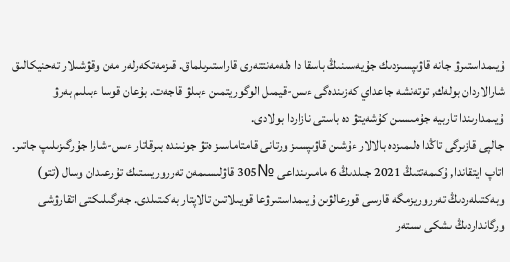ۇيىمداستىرۋ جانە قاۋىپسىزدىك جۇيەسىنىڭ باسقا دا ەلەمەنتتەرى قاراستىرىلماق. قىزمەتكەرلەر مەن وقۋشىلار تەحنيكالىق شارالاردان بولەك, توتەنشە جاعداي كەزىندەگى ءىس-قيمىل الوگوريتمىن ءبىلۋ قاجەت. بۇعان قوسا ءبىلىم بەرۋ ۇيىمدارىندا تاربيە جۇمىسىن كۇشەيتۋ دە باستى نازاردا بولادى.
جالپى قازىرگى تاڭدا ەلىمىزدە بالالار ءۇشىن قاۋىپسىز ورتانى قامتاماسىز ەتۋ جونىندە بىرقاتار ءىس-شارا جۇرگىزىلىپ جاتىر. اتاپ ايتقاندا, ۇكىمەتتىڭ 2021 جىلدىڭ 6 مامىرىنداعى №305 قاۋلىسىمەن تەرروريستىك تۇرعىدان وسال (تتو) وبەكتىلەردىڭ تەرروريزمگە قارسى قورعالۋىن ۇيىمداستىرۋعا قويىلاتىن تالاپتار بەكىتىلدى. جەرگىلىكتى اتقارۋشى ورگانداردىڭ ىشكى ىستەر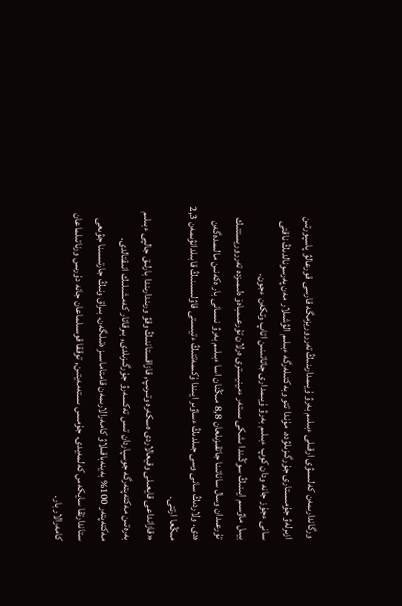ورگاندارىمەن كەلىسۋى ارقىلى ءبىلىم بەرۋ ۇيىمدارىنىڭ تەرروريزمگە قارسى قورعالۋ پاسپورتىن ازىرلەۋ جۇمىستارى جۇرگىزىلۋدە. مۇندا تتو وبەكتىلەرگە ءبىلىم الۋشىلار مەن پەرسونالدىڭ ناقتى سانى ءجۇز جانە ودان كوپ ءبىلىم بەرۋ ۇيىمدارى جاتاتىنىن اتاپ وتكەن ءجون.
بيىل ماۋسىم ايىنىڭ سوڭىندا ىشكى ىستەر ءمينيسترى ەرلان تۇرعىمباەۆ ەلىمىزدە تەرروريستتىك تۇرعىدان وسال ساناتىنا جاتقىزىلعان 8,8 مىڭنان اسا ءبىلىم بەرۋ نىسانى بار ەكەنىن مالىمدەگەن ەدى. ولاردىڭ سانى وسى جىلدىڭ ءساۋىر ايىندا ۇكىمەتتىڭ ءتيىستى قاۋلىسىنىڭ قابىلدانۋىمەن 2,3 مىڭعا ارتتى.
«قازانداعى قايعىلى وقيعالاردى ەسكەرە وتىرىپ, قازاقستاننىڭ وقۋ ورىندارىندا بارلىق جالپى ءبىلىم بەرەتىن مەكتەپتەرگە جوسپاردان تىس تەكسەرۋ جۇرگىزىلدى, بىرقاتار كەمشىلىك انىقتالدى. مەكتەپتەر 100% بەينەباقىلاۋ كامەرالارىمەن قامتاماسىز ەتىلگەن. بىراق ونىڭ جارتىسىنا جۋىعى ستاندارتقا سايكەس كەلمەيدى. جۇمىس ىستەمەيتىن, توققا قوسىلماعان جانە دۇرىس ورناتىلماعان كامەرالار بار.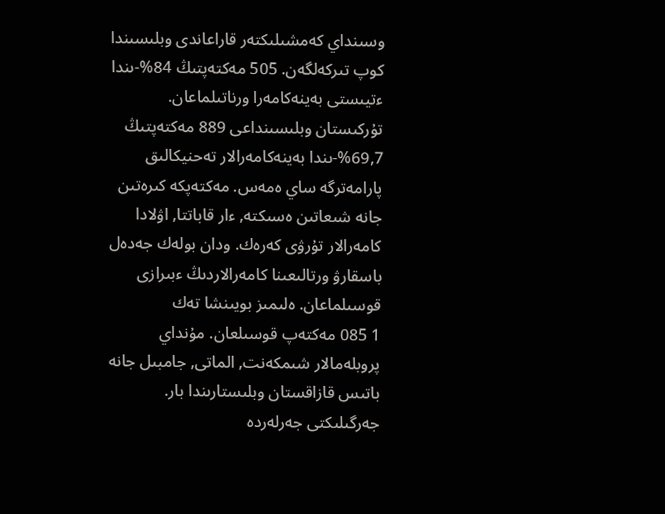وسىنداي كەمشىلىكتەر قاراعاندى وبلىسىندا كوپ تىركەلگەن. 505 مەكتەپتىڭ 84%-ىندا ءتيىستى بەينەكامەرا ورناتىلماعان. تۇركىستان وبلىسىنداعى 889 مەكتەپتىڭ 69,7%-ىندا بەينەكامەرالار تەحنيكالىق پارامەترگە ساي ەمەس. مەكتەپكە كىرەتىن جانە شىعاتىن ەسىكتە, ءار قاباتتا, اۋلادا كامەرالار تۇرۋى كەرەك. ودان بولەك جەدەل باسقارۋ ورتالىعىنا كامەرالاردىڭ ءبىرازى قوسىلماعان. ەلىمىز بويىنشا تەك
1 085 مەكتەپ قوسىلعان. مۇنداي پروبلەمالار شىمكەنت, الماتى, جامبىل جانە باتىس قازاقستان وبلىستارىندا بار. جەرگىلىكتى جەرلەردە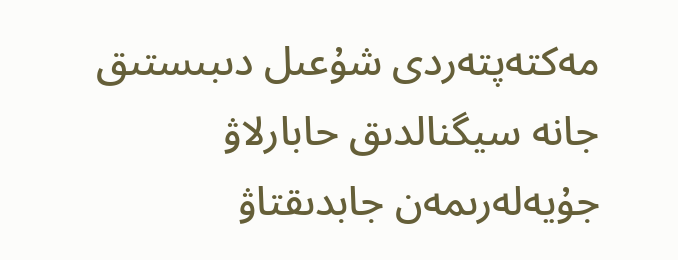مەكتەپتەردى شۇعىل دىبىستىق جانە سيگنالدىق حابارلاۋ جۇيەلەرىمەن جابدىقتاۋ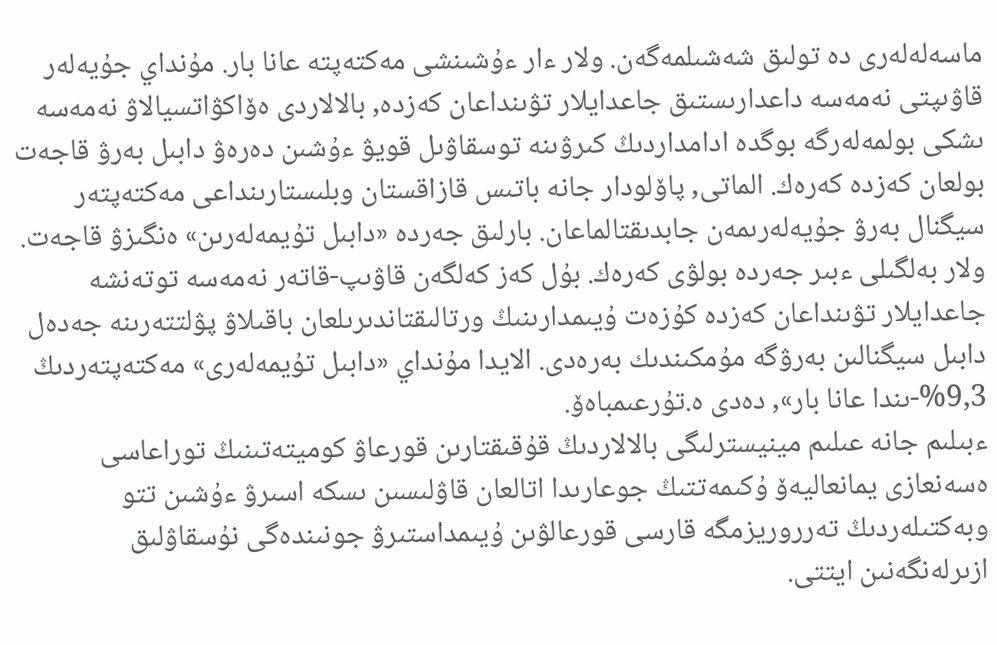ماسەلەلەرى دە تولىق شەشىلمەگەن. ولار ءار ءۇشىنشى مەكتەپتە عانا بار. مۇنداي جۇيەلەر قاۋىپتى نەمەسە داعدارىستىق جاعدايلار تۋىنداعان كەزدە, بالالاردى ەۆاكۋاتسيالاۋ نەمەسە ىشكى بولمەلەرگە بوگدە ادامداردىڭ كىرۋىنە توسقاۋىل قويۋ ءۇشىن دەرەۋ دابىل بەرۋ قاجەت بولعان كەزدە كەرەك. الماتى, پاۆلودار جانە باتىس قازاقستان وبلىستارىنداعى مەكتەپتەر سيگنال بەرۋ جۇيەلەرىمەن جابدىقتالماعان. بارلىق جەردە «دابىل تۇيمەلەرىن» ەنگىزۋ قاجەت. ولار بەلگىلى ءبىر جەردە بولۋى كەرەك. بۇل كەز كەلگەن قاۋىپ-قاتەر نەمەسە توتەنشە جاعدايلار تۋىنداعان كەزدە كۇزەت ۇيىمدارىنىڭ ورتالىقتاندىرىلعان باقىلاۋ پۋلتتەرىنە جەدەل دابىل سيگنالىن بەرۋگە مۇمكىندىك بەرەدى. الايدا مۇنداي «دابىل تۇيمەلەرى» مەكتەپتەردىڭ 9,3%-ىندا عانا بار», دەدى ە.تۇرعىمباەۆ.
ءبىلىم جانە عىلىم مينيسترلىگى بالالاردىڭ قۇقىقتارىن قورعاۋ كوميتەتىنىڭ توراعاسى ەسەنعازى يمانعاليەۆ ۇكىمەتتىڭ جوعارىدا اتالعان قاۋلىسىن ىسكە اسىرۋ ءۇشىن تتو وبەكتىلەردىڭ تەرروريزمگە قارسى قورعالۋىن ۇيىمداستىرۋ جونىندەگى نۇسقاۋلىق ازىرلەنگەنىن ايتتى.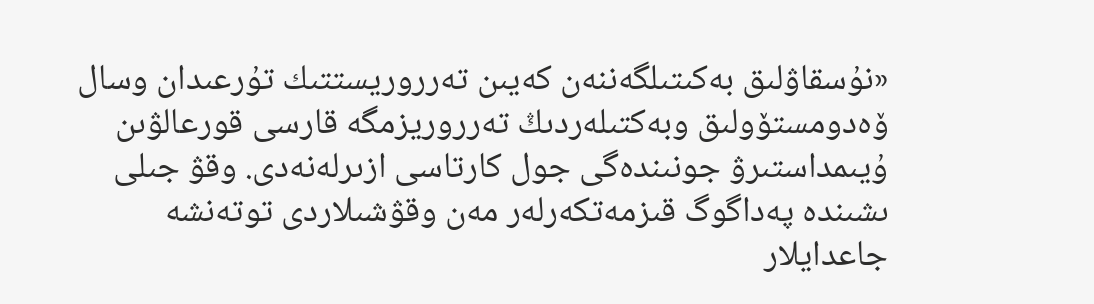«نۇسقاۋلىق بەكىتىلگەننەن كەيىن تەرروريستتىك تۇرعىدان وسال ۆەدومستۆولىق وبەكتىلەردىڭ تەرروريزمگە قارسى قورعالۋىن ۇيىمداستىرۋ جونىندەگى جول كارتاسى ازىرلەنەدى. وقۋ جىلى ىشىندە پەداگوگ قىزمەتكەرلەر مەن وقۋشىلاردى توتەنشە جاعدايلار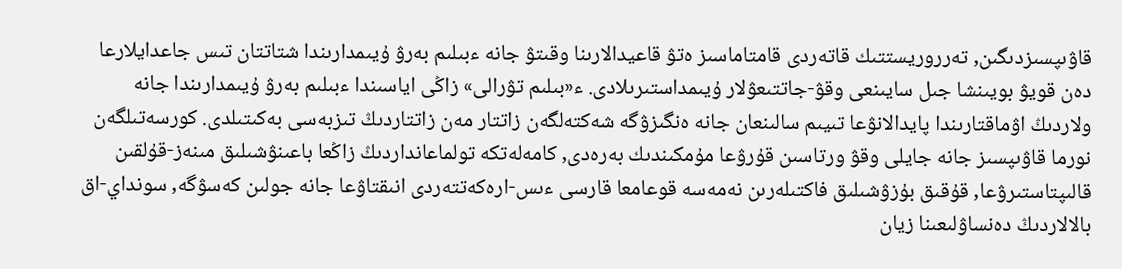قاۋىپسىزدىگىن, تەرروريستتىك قاتەردى قامتاماسىز ەتۋ قاعيدالارىنا وقىتۋ جانە ءبىلىم بەرۋ ۇيىمدارىندا شتاتتان تىس جاعدايلارعا دەن قويۋ بويىنشا جىل سايىنعى وقۋ-جاتتىعۋلار ۇيىمداستىرىلادى. ء«بىلىم تۋرالى» زاڭى اياسىندا ءبىلىم بەرۋ ۇيىمدارىندا جانە ولاردىڭ اۋماقتارىندا پايدالانۋعا تىيىم سالىنعان جانە ەنگىزۋگە شەكتەلگەن زاتتار مەن زاتتاردىڭ تىزبەسى بەكىتىلدى. كورسەتىلگەن نورما قاۋىپسىز جانە جايلى وقۋ ورتاسىن قۇرۋعا مۇمكىندىك بەرەدى, كامەلەتكە تولماعانداردىڭ زاڭعا باعىنۋشىلىق مىنەز-قۇلقىن قالىپتاستىرۋعا, قۇقىق بۇزۋشىلىق فاكتىلەرىن نەمەسە قوعامعا قارسى ءىس-ارەكەتتەردى انىقتاۋعا جانە جولىن كەسۋگە, سونداي-اق بالالاردىڭ دەنساۋلىعىنا زيان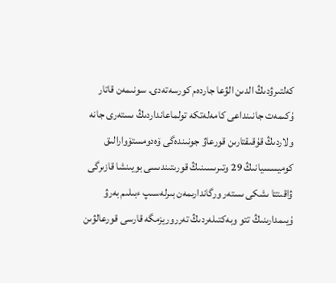كەلتىرۋدىڭ الدىن الۋعا جاردەم كورسەتەدى. سونىمەن قاتار ۇكىمەت جانىنداعى كامەلەتكە تولماعانداردىڭ ىستەرى جانە ولاردىڭ قۇقىقتارىن قورعاۋ جونىندەگى ۆەدومستۆوارالىق كوميسسيانىڭ 29 وتىرىسىنىڭ قورىتىندىسى بويىنشا قازىرگى ۋاقىتتا ىشكى ىستەر ورگاندارىمەن بىرلەسىپ ءبىلىم بەرۋ ۇيىمدارىنىڭ تتو وبەكتىلەردىڭ تەرروريزمگە قارسى قورعالۋىن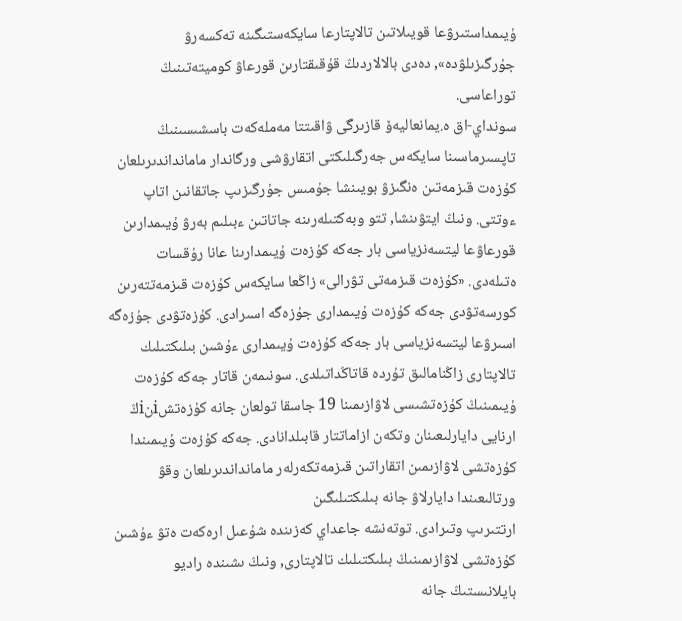ۇيىمداستىرۋعا قويىلاتىن تالاپتارعا سايكەستىگىنە تەكسەرۋ جۇرگىزىلۋدە», دەدى بالالاردىڭ قۇقىقتارىن قورعاۋ كوميتەتىنىڭ توراعاسى.
سونداي-اق ە.يمانعاليەۆ قازىرگى ۋاقىتتا مەملەكەت باسشىسىنىڭ تاپسىرماسىنا سايكەس جەرگىلىكتى اتقارۋشى ورگاندار مامانداندىرىلعان كۇزەت قىزمەتىن ەنگىزۋ بويىنشا جۇمىس جۇرگىزىپ جاتقانىن اتاپ ءوتتى. ونىڭ ايتۋىنشا, تتو وبەكتىلەرىنە جاتاتىن ءبىلىم بەرۋ ۇيىمدارىن قورعاۋعا ليتسەنزياسى بار جەكە كۇزەت ۇيىمدارىنا عانا رۇقسات ەتىلەدى. «كۇزەت قىزمەتى تۋرالى» زاڭعا سايكەس كۇزەت قىزمەتتەرىن كورسەتۋدى جەكە كۇزەت ۇيىمدارى جۇزەگە اسىرادى. كۇزەتۋدى جۇزەگە اسىرۋعا ليتسەنزياسى بار جەكە كۇزەت ۇيىمدارى ءۇشىن بىلىكتىلىك تالاپتارى زاڭنامالىق تۇردە قاتاڭداتىلدى. سونىمەن قاتار جەكە كۇزەت ۇيىمىنىڭ كۇزەتشىسى لاۋازىمىنا 19 جاسقا تولعان جانە كۇزەتشiنiڭ ارنايى دايارلىعىنان وتكەن ازاماتتار قابىلدانادى. جەكە كۇزەت ۇيىمىندا كۇزەتشى لاۋازىمىن اتقاراتىن قىزمەتكەرلەر مامانداندىرىلعان وقۋ ورتالىعىندا دايارلاۋ جانە بىلىكتىلىگىن
ارتتىرىپ وتىرادى. توتەنشە جاعداي كەزىندە شۇعىل ارەكەت ەتۋ ءۇشىن كۇزەتشى لاۋازىمىنىڭ بىلىكتىلىك تالاپتارى, ونىڭ ىشىندە راديو بايلانىستىڭ جانە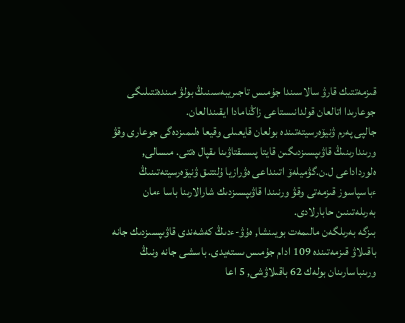قىزمەتتىك قارۋ سالاسىندا جۇمىس تاجىريبەسىنىڭ بولۋ مىندەتتىلىگى جوعارىدا اتالعان قولدانىستاعى زاڭنامادا ايقىندالعان.
جالپى پەرم ۋنيۆەرسيتەتىندە بولعان قايعىلى وقيعا ەلىمىزدەگى جوعارى وقۋ ورىندارىنىڭ قاۋىپسىزدىگىن قايتا پىسىقتاۋىنا ىقپال ەتتى. مىسالى, ەلورداداعى ل.ن.گۋميلەۆ اتىنداعى ەۋرازيا ۇلتتىق ۋنيۆەرسيتەتىنىڭ ءباسپاسوز قىزمەتى وقۋ ورنىندا قاۋىپسىزدىك شارالارىنا باسا ءمان بەرىلەتىنىن حابارلادى.
بىزگە بەرىلگەن مالىمەت بويىنشا, ەۇۋ-ءدىڭ كەشەندى قاۋىپسىزدىك جانە باقىلاۋ قىزمەتىندە 109 ادام جۇمىس ىستەيدى. باسشى جانە ونىڭ ورىنباسارىنان بولەك 62 باقىلاۋشى, 5 اعا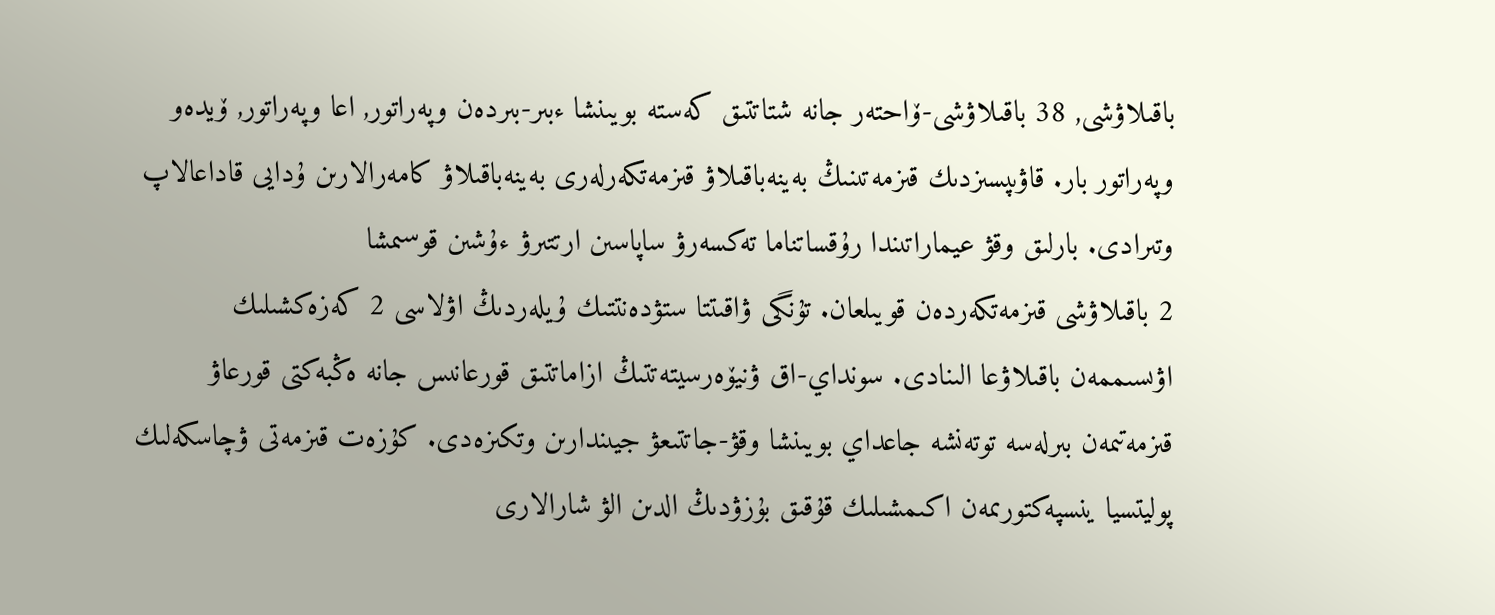باقىلاۋشى, 38 باقىلاۋشى-ۆاحتەر جانە شتاتتىق كەستە بويىنشا ءبىر-بىردەن وپەراتور, اعا وپەراتور, ۆيدەو وپەراتور بار. قاۋىپسىزدىك قىزمەتىنىڭ بەينەباقىلاۋ قىزمەتكەرلەرى بەينەباقىلاۋ كامەرالارىن ۇدايى قاداعالاپ وتىرادى. بارلىق وقۋ عيماراتىندا رۇقساتناما تەكسەرۋ ساپاسىن ارتتىرۋ ءۇشىن قوسىمشا
2 باقىلاۋشى قىزمەتكەردەن قويىلعان. تۇنگى ۋاقىتتا ستۋدەنتتىك ۇيلەردىڭ اۋلاسى 2 كەزەكشىلىك اۋىسىممەن باقىلاۋعا الىنادى. سونداي-اق ۋنيۆەرسيتەتتىڭ ازاماتتىق قورعانىس جانە ەڭبەكتى قورعاۋ قىزمەتىمەن بىرلەسە توتەنشە جاعداي بويىنشا وقۋ-جاتتىعۋ جيىندارىن وتكىزەدى. كۇزەت قىزمەتى ۋچاسكەلىك پوليتسيا ينسپەكتورىمەن اكىمشىلىك قۇقىق بۇزۋدىڭ الدىن الۋ شارالارى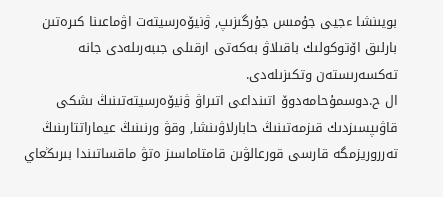بويىنشا ءجيى جۇمىس جۇرگىزىپ, ۋنيۆەرسيتەت اۋماعىنا كىرەتىن بارلىق اۆتوكولىك باقىلاۋ بەكەتى ارقىلى جىبەرىلەدى جانە تەكسەرىستەن وتكىزىلەدى.
ال ح.دوسمۇحامەدوۆ اتىنداعى اتىراۋ ۋنيۆەرسيتەتىنىڭ ىشكى قاۋىپسىزدىك قىزمەتىنىڭ حابارلاۋىنشا, وقۋ ورنىنىڭ عيماراتتارىنىڭ تەرروريزمگە قارسى قورعالۋىن قامتاماسىز ەتۋ ماقساتىندا بىرىڭعاي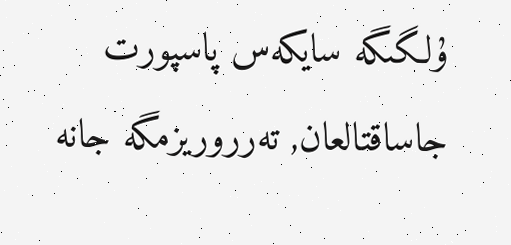ۇلگىگە سايكەس پاسپورت جاساقتالعان, تەرروريزمگە جانە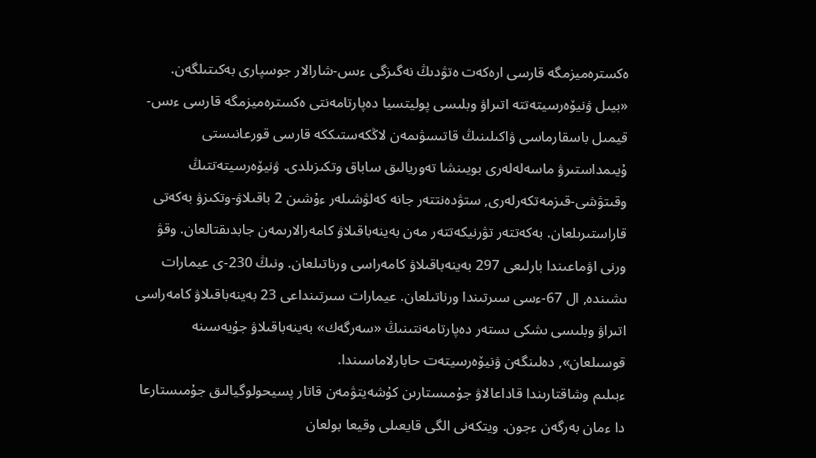ەكسترەميزمگە قارسى ارەكەت ەتۋدىڭ نەگىزگى ءىس-شارالار جوسپارى بەكىتىلگەن.
«بيىل ۋنيۆەرسيتەتتە اتىراۋ وبلىسى پوليتسيا دەپارتامەنتى ەكسترەميزمگە قارسى ءىس-قيمىل باسقارماسى ۋاكىلىنىڭ قاتىسۋىمەن لاڭكەستىككە قارسى قورعانىستى ۇيىمداستىرۋ ماسەلەلەرى بويىنشا تەوريالىق ساباق وتكىزىلدى. ۋنيۆەرسيتەتتىڭ وقىتۋشى-قىزمەتكەرلەرى, ستۋدەنتتەر جانە كەلۋشىلەر ءۇشىن 2 باقىلاۋ-وتكىزۋ بەكەتى قاراستىرىلعان. بەكەتتەر تۋرنيكەتتەر مەن بەينەباقىلاۋ كامەرالارىمەن جابدىقتالعان. وقۋ ورنى اۋماعىندا بارلىعى 297 بەينەباقىلاۋ كامەراسى ورناتىلعان. ونىڭ 230-ى عيمارات ىشىندە, ال 67-ءسى سىرتىندا ورناتىلعان. عيمارات سىرتىنداعى 23 بەينەباقىلاۋ كامەراسى اتىراۋ وبلىسى ىشكى ىستەر دەپارتامەنتىنىڭ «سەرگەك» بەينەباقىلاۋ جۇيەسىنە قوسىلعان», دەلىنگەن ۋنيۆەرسيتەت حابارلاماسىندا.
ءبىلىم وشاقتارىندا قاداعالاۋ جۇمىستارىن كۇشەيتۋمەن قاتار پسيحولوگيالىق جۇمىستارعا دا ءمان بەرگەن ءجون. ويتكەنى الگى قايعىلى وقيعا بولعان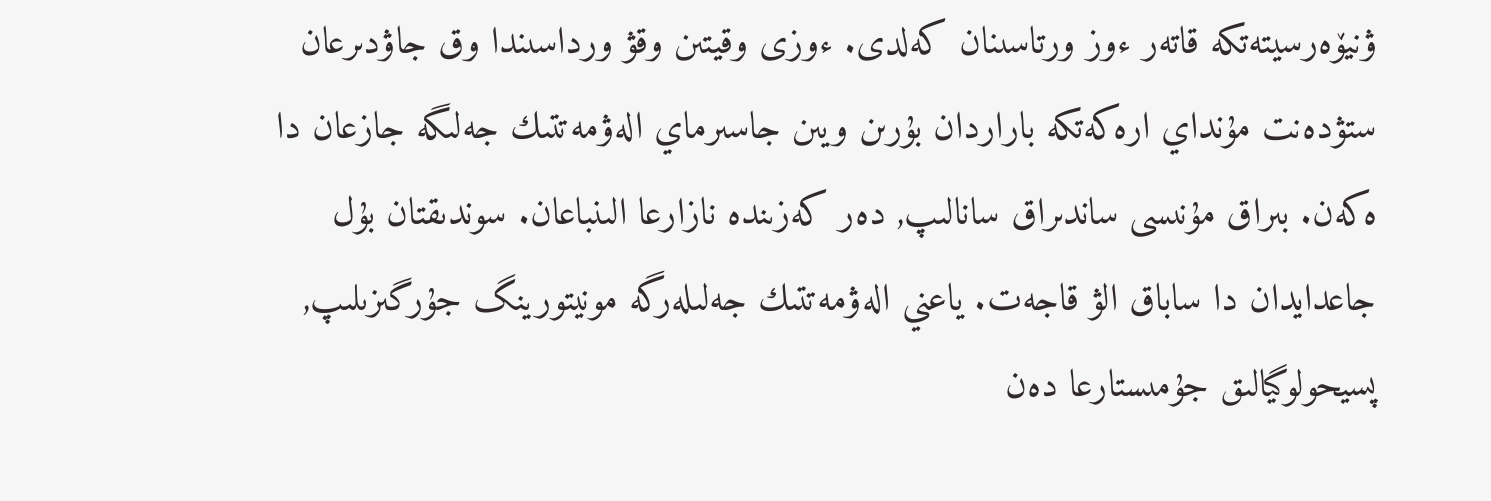ۋنيۆەرسيتەتكە قاتەر ءوز ورتاسىنان كەلدى. ءوزى وقيتىن وقۋ ورداسىندا وق جاۋدىرعان ستۋدەنت مۇنداي ارەكەتكە باراردان بۇرىن ويىن جاسىرماي الەۋمەتتىك جەلىگە جازعان دا ەكەن. بىراق مۇنىسى ساندىراق سانالىپ, دەر كەزىندە نازارعا الىنباعان. سوندىقتان بۇل جاعدايدان دا ساباق الۋ قاجەت. ياعني الەۋمەتتىك جەلىلەرگە مونيتورينگ جۇرگىزىلىپ, پسيحولوگيالىق جۇمىستارعا دەن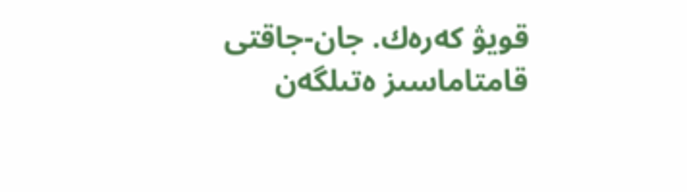قويۋ كەرەك. جان-جاقتى قامتاماسىز ەتىلگەن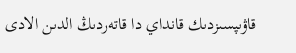قاۋىپسىزدىك قانداي دا قاتەردىڭ الدىن الادى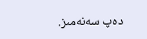دەپ سەنەمىز.